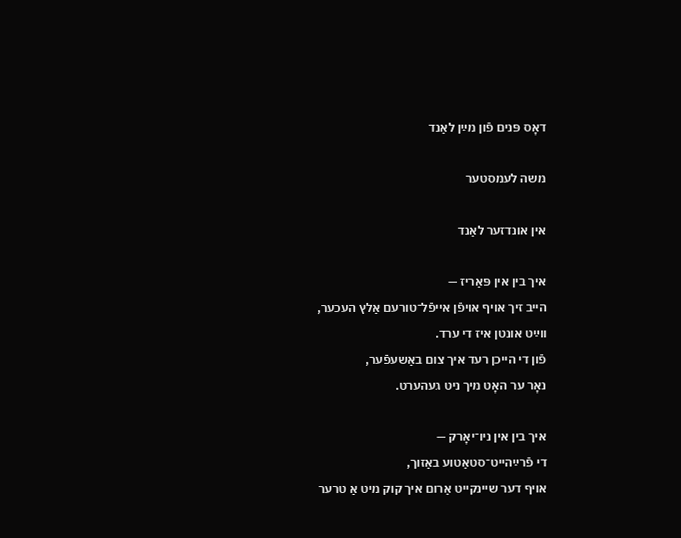דאָס פּנים פֿון מײַן לאַנד

משה לעמסטער

אין אונדזער לאַנד

איך בין אין פּאַריז —
הייב זיך אויף אויפֿן אייפֿל־טורעם אַלץ העכער,
ווײַט אונטן איז די ערד.
פֿון די הייכן רעד איך צום באַשעפֿער,
נאָר ער האָט מיך ניט געהערט.

איך בין אין ניו־יאָרק —
די פֿרײַהייט־סטאַטוע באַזוך,
אויף דער שיינקייט אַרום איך קוק מיט אַ טרער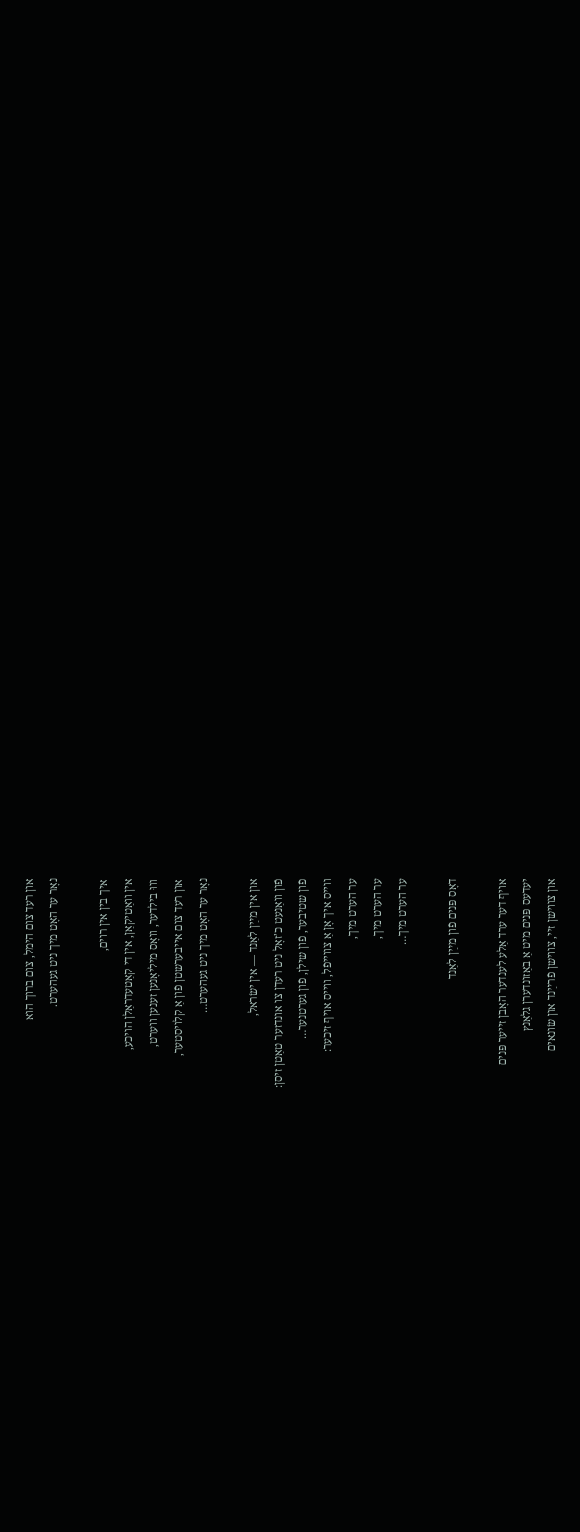און רעד צום הימל, צום ברוך הוא
נאָר ער האָט מיך ניט געהערט.

איך בין אין רוים,
אין וואַטיקאַן, אין די קאַטעדראַלן הויכע,
וווּ בילדער, וואָס מיליאָנען זענען ווערט,
און רעד צום אייבערשטן פֿון אַ קלויסטער,
נאָר ער האָט מיך ניט געהערט…

און אין מײַן לאַנד — אין ישׂראל,
פֿון וואַנעט כ’זאָל ניט רעדן צו אונדזער טאַטן זיסן:
פֿון שטיבער, פֿון שילן, פֿון גערטנער…
ווייס איך אָן אַ צווייפֿל, ווייס אויף זיכער:
ער הערט מיך,
ער הערט מיך,
ער הערט מיך…

דאָס פּנים פֿון מײַן לאַנד

אויף דער ערד אַלע לענדער האָבן זייער פּנים
יעדעס פּנים מיט אַ באַזונדערן גלאַנץ
און צווישן זיי, צווישן פֿרײַנד און שׂונאים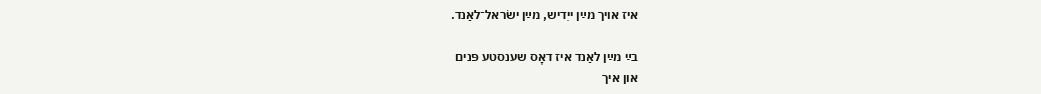איז אויך מײַן ייִדיש, מײַן ישׂראל־לאַנד.

בײַ מײַן לאַנד איז דאָס שענסטע פּנים
און איך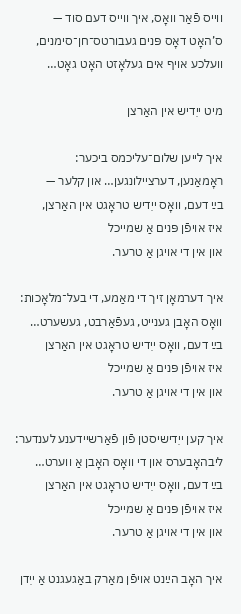ווייס פֿאַר וואָס, איך ווייס דעם סוד —
ס’האָט דאָס פּנים געבורטס־חן־סימנים,
וועלכע אויף אים געלאָזט האָט גאָט…

מיט ייִדיש אין האַרצן

איך לייען שלום־עליכמס ביכער:
ראָמאַנען, דערציילונגען… און קלער —
בײַ דעם, וואָס ייִדיש טראָגט אין האַרצן,
איז אויפֿן פּנים אַ שמייכל
און אין די אויגן אַ טרער.

איך דערמאָן זיך די מאַמע, די בעל־מלאָכות:
וואָס האָבן גענייט, געפֿאַרבט, געשערט…
בײַ דעם, וואָס ייִדיש טראָגט אין האַרצן
איז אויפֿן פּנים אַ שמייכל
און אין די אויגן אַ טרער.

איך קען ייִדישיסטן פֿון פֿאַרשיידענע לענדער:
ליבהאָבערס און די וואָס האָבן אַ ווערט…
בײַ דעם, וואָס ייִדיש טראָגט אין האַרצן
איז אויפֿן פּנים אַ שמייכל
און אין די אויגן אַ טרער.

איך האָב הײַנט אויפֿן מאַרק באַגעגנט אַ ייִדן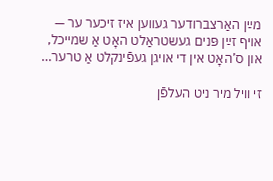מײַן האַרצברודער געווען איז זיכער ער —
אויף זײַן פּנים געשטראַלט האָט אַ שמייכל,
און ס’האָט אין די אויגן געפֿינקלט אַ טרער…

זי וויל מיר ניט העלפֿן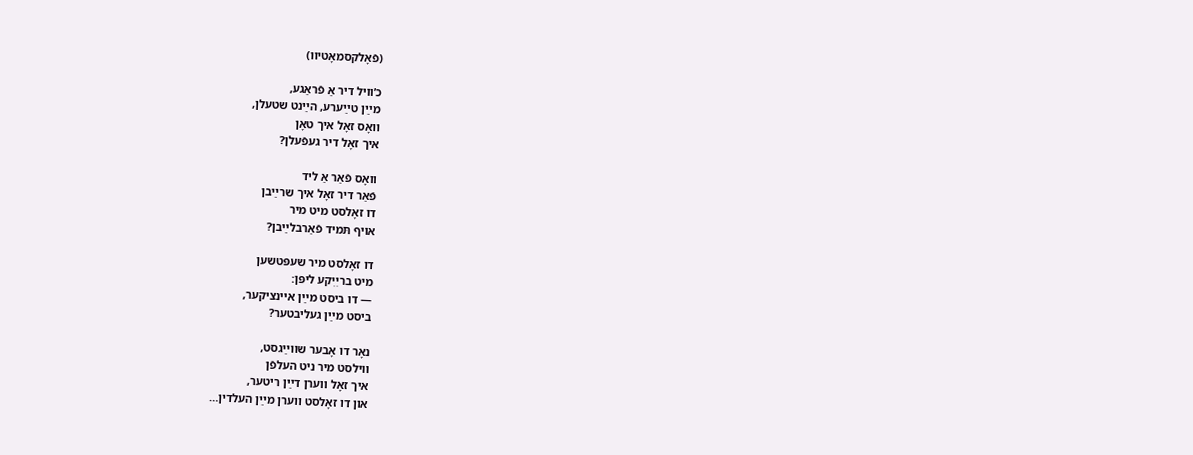(פֿאָלקסמאָטיוו)

כ’וויל דיר אַ פֿראַגע,
מײַן טײַערע, הײַנט שטעלן,
וואָס זאָל איך טאָן
איך זאָל דיר געפֿעלן?

וואָס פֿאַר אַ ליד
פֿאַר דיר זאָל איך שרײַבן
דו זאָלסט מיט מיר
אויף תּמיד פֿאַרבלײַבן?

דו זאָלסט מיר שעפּטשען
מיט בריִיִקע ליפּן:
— דו ביסט מײַן איינציקער,
ביסט מײַן געליבטער?

נאָר דו אָבער שווײַגסט,
ווילסט מיר ניט העלפֿן
איך זאָל ווערן דײַן ריטער,
און דו זאָלסט ווערן מײַן העלדין…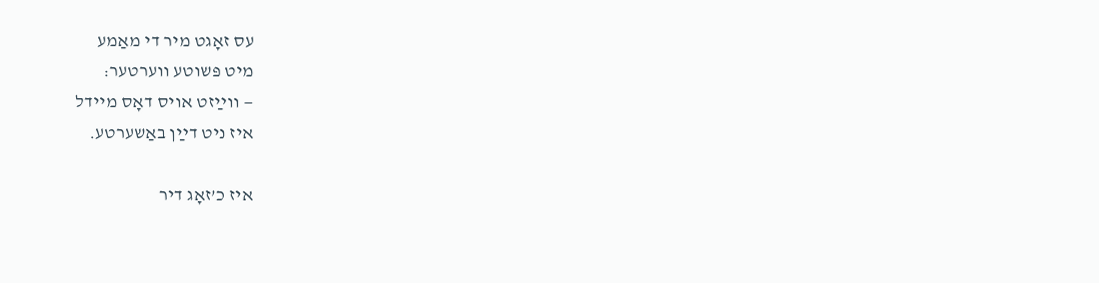עס זאָגט מיר די מאַמע
מיט פּשוטע ווערטער:
— ווײַזט אויס דאָס מיידל
איז ניט דײַן באַשערטע.

איז כ’זאָג דיר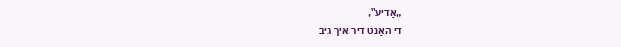„אַדיע‟,
די האַנט דיר איך גיב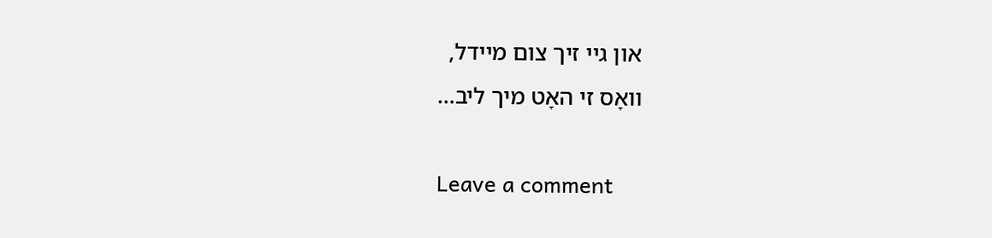און גיי זיך צום מיידל,
וואָס זי האָט מיך ליב…

Leave a comment